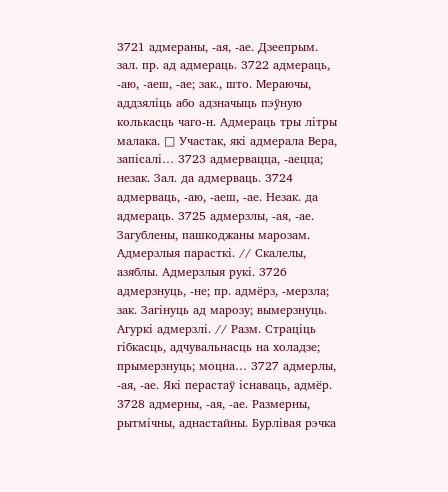3721 адмераны, -ая, -ае. Дзеепрым. зал. пр. ад адмераць. 3722 адмераць, -аю, -аеш, -ае; зак., што. Мераючы, аддзяліць або адзначыць пэўную колькасць чаго-н. Адмераць тры літры малака. □ Участак, які адмерала Вера, запісалі… 3723 адмервацца, -аецца; незак. Зал. да адмерваць. 3724 адмерваць, -аю, -аеш, -ае. Незак. да адмераць. 3725 адмерзлы, -ая, -ае. Загублены, пашкоджаны марозам. Адмерзлыя парасткі. // Скалелы, азяблы. Адмерзлыя рукі. 3726 адмерзнуць, -не; пр. адмёрз, -мерзла; зак. Загінуць ад марозу; вымерзнуць. Агуркі адмерзлі. // Разм. Страціць гібкасць, адчувальнасць на холадзе; прымерзнуць; моцна… 3727 адмерлы, -ая, -ае. Які перастаў існаваць, адмёр. 3728 адмерны, -ая, -ае. Размерны, рытмічны, аднастайны. Бурлівая рэчка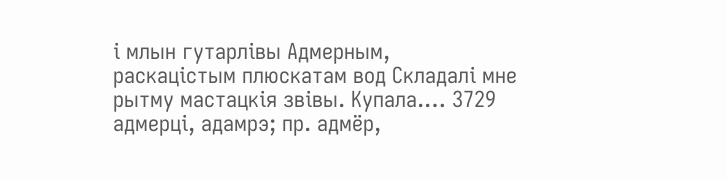і млын гутарлівы Адмерным, раскацістым плюскатам вод Складалі мне рытму мастацкія звівы. Купала.… 3729 адмерці, адамрэ; пр. адмёр,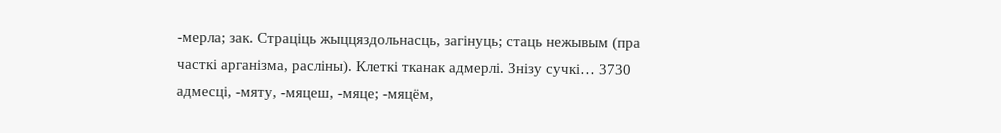-мерла; зак. Страціць жыццяздольнасць, загінуць; стаць нежывым (пра часткі арганізма, расліны). Клеткі тканак адмерлі. Знізу сучкі… 3730 адмесці, -мяту, -мяцеш, -мяце; -мяцём,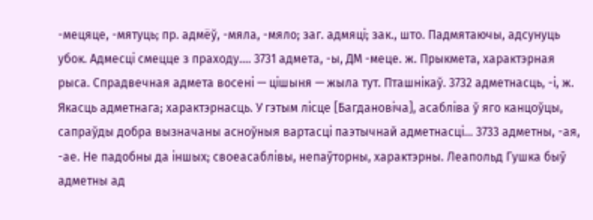-мецяце, -мятуць; пр. адмёў, -мяла, -мяло; заг. адмяці; зак., што. Падмятаючы, адсунуць убок. Адмесці смецце з праходу.… 3731 адмета, -ы, ДМ -меце. ж. Прыкмета, характэрная рыса. Спрадвечная адмета восені — цішыня — жыла тут. Пташнікаў. 3732 адметнасць, -і, ж. Якасць адметнага; характэрнасць. У гэтым лісце [Багдановіча], асабліва ў яго канцоўцы, сапраўды добра вызначаны асноўныя вартасці паэтычнай адметнасці… 3733 адметны, -ая, -ае. Не падобны да іншых; своеасаблівы, непаўторны, характэрны. Леапольд Гушка быў адметны ад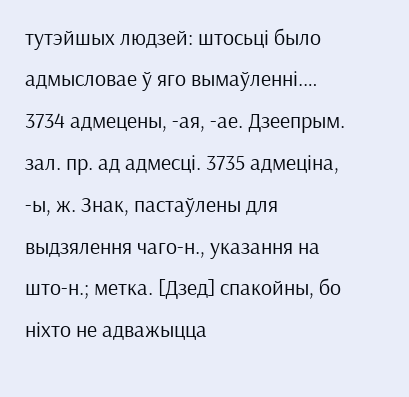тутэйшых людзей: штосьці было адмысловае ў яго вымаўленні.… 3734 адмецены, -ая, -ае. Дзеепрым. зал. пр. ад адмесці. 3735 адмеціна, -ы, ж. Знак, пастаўлены для выдзялення чаго-н., указання на што-н.; метка. [Дзед] спакойны, бо ніхто не адважыцца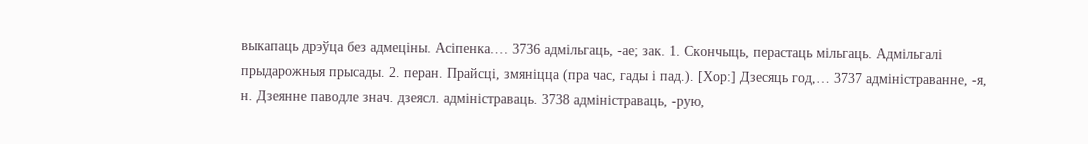выкапаць дрэўца без адмеціны. Асіпенка.… 3736 адмільгаць, -ае; зак. 1. Скончыць, перастаць мільгаць. Адмільгалі прыдарожныя прысады. 2. перан. Прайсці, змяніцца (пра час, гады і пад.). [Хор:] Дзесяць год,… 3737 адміністраванне, -я, н. Дзеянне паводле знач. дзеясл. адміністраваць. 3738 адміністраваць, -рую,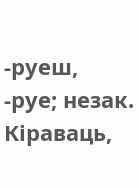-руеш, -руе; незак. Кіраваць,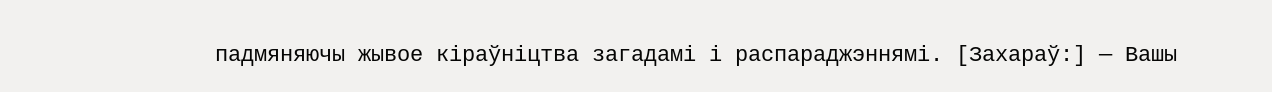падмяняючы жывое кіраўніцтва загадамі і распараджэннямі. [Захараў:] — Вашы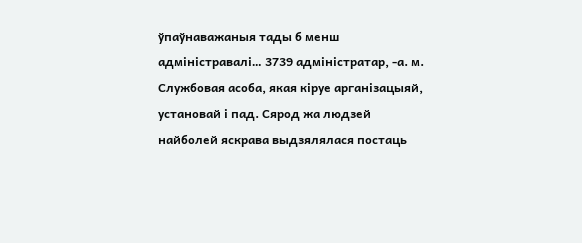ўпаўнаважаныя тады б менш адміністравалі… 3739 адміністратар, -а. м. Службовая асоба, якая кіруе арганізацыяй, установай і пад. Сярод жа людзей найболей яскрава выдзялялася постаць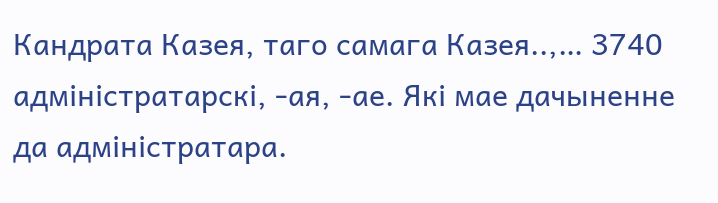Кандрата Казея, таго самага Казея..,… 3740 адміністратарскі, -ая, -ае. Які мае дачыненне да адміністратара.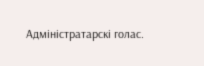Адміністратарскі голас.